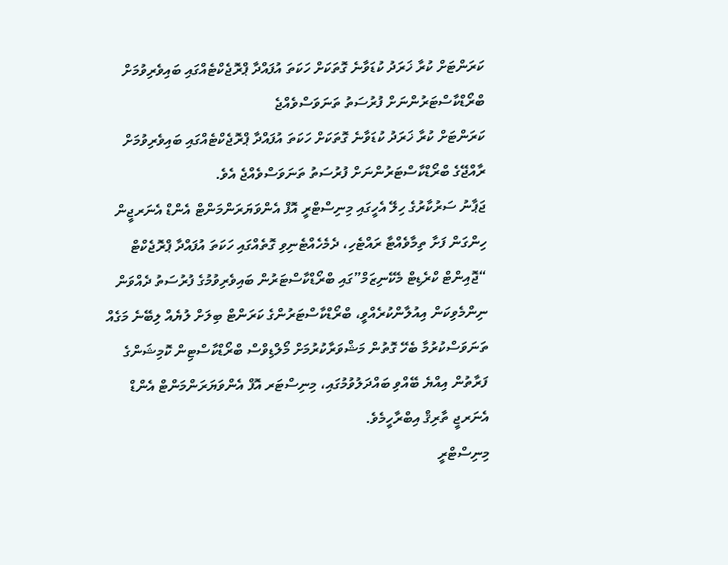ކަރަންޓަށް ކުރާ ޚަރަދު ކުޑަވާނެ ގޮތަކަށް ހަކަތަ އުފައްދާ ޕްރޮޖެކްޓެއްގައި ބައިވެރިވުމަށް ބްރޯޑްކާސްޓަރުންނަށް ފުރުސަތު ތަނަވަސްވެއްޖެ
ކަރަންޓަށް ކުރާ ޚަރަދު ކުޑަވާނެ ގޮތަކަށް ހަކަތަ އުފައްދާ ޕްރޮޖެކްޓެއްގައި ބައިވެރިވުމަށް ރާއްޖޭގެ ބްރޯޑްކާސްޓަރުންނަށް ފުރުސަތު ތަނަވަސްވެއްޖެ އެވެ.
ޖަޕާނު ސަރުކާރުގެ ހިލޭ އެހީގައި މިނިސްޓްރީ އޮފް އެންވަޔަރަންމަންޓް އެންޑް އެނަރޖީން ހިންގަން ފަށާ ތިމާވެއްޓާ ރައްޓެހި، ދެމެހެއްޓެނިވި ގޮތެއްގައި ހަކަތަ އުފައްދާ ޕްރޮޖެކްޓް “ޖޮއިންޓް ކްރެޑިޓް މެކޭނިޒަމް”ގައި ބްރޯޑްކާސްޓަރުން ބައިވެރިވުމުގެ ފުރުސަތު ދެއްވަން ނިންމެވިކަން އިއުލާންކުރެއްވީ، ބްރޯޑްކާސްޓަރުންގެ ކަރަންޓް ބިލަށް ލުޔެއް ލިބޭނެ މަގެއް ތަނަވަސްކުރުމާ ބެހޭ ގޮތުން މަޝްވަރާކުރުމަށް މޯލްޑިވްސް ބްރޯޑްކާސްޓިން ކޮމިޝަންގެ ފަރާތުން އިއްޔެ ބޭއްވި ބައްދަލުވުމުގައި، މިނިސްޓަރ އޮފް އެންވަޔަރަންމަންޓް އެންޑް އެނަރޖީ ތާރިޤް އިބްރާހީމެވެ.
މިނިސްޓްރީ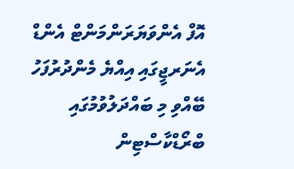އޮފް އެންވަޔަރަންމަންޓް އެންޑް އެނަރޖީގައި އިއްޔެ މެންދުރުފަހު ބޭއްވި މި ބައްދަލުވުމުގައި ބްރޯޑްކާސްޓިން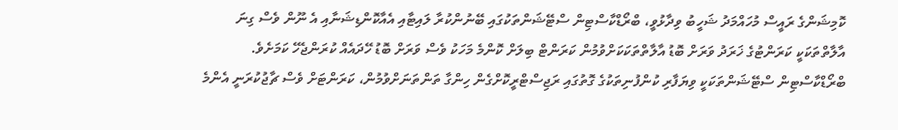ކޮމިޝަންގެ ރައީސް މުހައްމަދު ޝަހީބު ވިދާޅުވީ، ބްރޯޑްކާސްޓިން ސްޓޭޝަންތަކުގައި ބޭނުންކުރާ ލައިޓާއި އެއާކޮންޑިޝަނާއި އެ ނޫން ވެސް ގިނަ އާލާތްތަކަކީ ކަރަންޓުގެ ޚަރަދު ވަރަށް ބޮޑު އާލާތްތަކަކަށްވުމުން ކަރަންޓް ބިލަށް ކޮންމެ މަހަކު ވެސް ވަރަށް ބޮޑު ހޭދައެއް ކުރަންޖެހޭ ކަމަށެވެ. ބްރޯޑްކާސްޓިން ސްޓޭޝަންތަކަކީ ވިޔަފާރި ކުންފުނިތަކުގެ ގޮތުގައި ރަޖިސްޓްރީކޮށްގެން ހިންގާ ތަންތަނަށްވުމުން، ކަރަންޓަށް ވެސް ޗާޖުކުރަނީ އެންމެ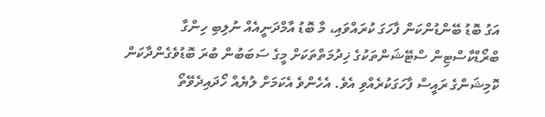އަގު ބޮޑު ބޭންޑުންކަން ފާހަގަ ކުރައްވައި، މާ ބޮޑު އާމްދަނީއެއް ނުލިބި ހިންގާ ބްރޯޑްކާސްޓިން ސްޓޭޝަންތަކުގެ ޚިދުމަތްތަކަށް މީގެ ސަބަބުން ބުރަ ބޮޑުވެގެންދާކަން ކޮމިޝަންގެ ރައީސް ފާހަގަކުރެއްވި އެވެ. އެހެންވެ އެކަމަށް ލުޔެއް ހޯދައިދެވޭތޯ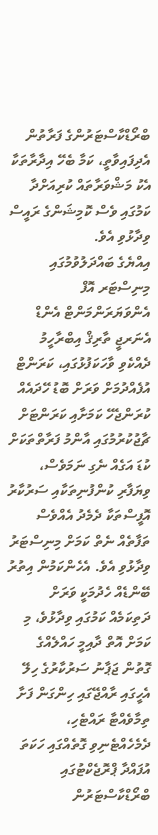ބްރޯޑްކާސްޓަރުންގެ ފަރާތުން އެދިފައިވާތީ، ކަމާ ބެހޭ އިދާރާތަކާ އެކު މަޝްވަރާތައް ކުރިއަށްދާ ކަމުގައި ވެސް ކޮމިޝަންގެ ރައީސް ވިދާޅުވި އެވެ.
އިއްޔެގެ ބައްދަލުވުމުގައި މިނިސްޓަރ އޮފް އެންވަޔަރަންމަންޓް އެންޑް އެނަރޖީ ތާރިޤް އިބްރާހީމު ދެއްކެވި ވާހަކަފުޅުގައި، ކަރަންޓް އުފެއްދުމަށް ވަރަށް ބޮޑު ހޭދައެއް ކުރަންޖެހޭ ކަމަށާއި ކަރަންޓަށް ޗާޖުކުރުމުގައި އާންމު ފަރާތްތަކަށް ކުޑަ އަގެއް ނެގި ނަމަވެސް، ވިޔަފާރި ކުންފުނިތަކާއި ސަރުކާރު އޮފީސްތަކާ ދެމެދު އެއްވެސް ތަފާތެއް ނެތް ކަމަށް މިނިސްޓަރު ވިދާޅުވި އެވެ. އެހެންކަމުން އިތުރު ބޭންޑެއް ހެދުމަކީ ވަރަށް ދަތިކަމެއް ކަމުގައި ވިދާޅުވެ، މި ކަމަށް އޮތް ދާއިމީ ހައްލެއްގެ ގޮތުން ޖަޕާނު ސަރުކާރުގެ ހިލޭ އެހީގައި ރާއްޖޭގައި ހިންގަން ފަށާ ތިމާވެއްޓާ ރައްޓެހި، ދެމެހެއްޓެނިވި ގޮތެއްގައި ހަކަތަ އުފައްދާ ޕްރޮޖެކްޓުގައި ބްރޯޑްކާސްޓަރުން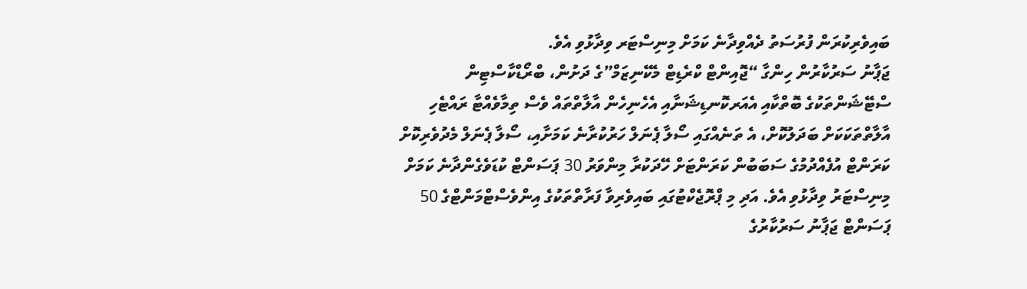ބައިވެރިކުރަން ފުރުސަތު ދެއްވިދާނެ ކަމަށް މިނިސްޓަރ ވިދާޅުވި އެވެ.
ޖަޕާނު ސަރުކާރުން ހިންގާ “ޖޮއިންޓް ކްރެޑިޓް މެކޭނިޒަމް”ގެ ދަށުން، ބްރޯޑްކާސްޓިން ސްޓޭޝަންތަކުގެ ބޮތްކާއި އެއަރކޮނޑިޝަނާއި އެހެނިހެން އާލާތްތައް ވެސް ތިމާވެއްޓާ ރައްޓެހި އާލާތްތަކަކަށް ބަދަލުކޮށް، އެ ތަނެއްގައި ސޯލާ ޕެނަލް ހަރުކުރާނެ ކަމަށާއި، ސޯލާ ޕެނަލް މެދުވެރިކޮށް ކަރަންޓް އުފެއްދުމުގެ ސަބަބުން ކަރަންޓަށް ހޭދަކުރާ މިންވަރު 30 ޕަސަންޓް ކުޑަވެގެންދާނެ ކަމަށް މިނިސްޓަރު ވިދާޅުވި އެވެ. އަދި މި ޕްރޮޖެކްޓުގައި ބައިވެރިވާ ފަރާތްތަކުގެ އިންވެސްޓްމަންޓްގެ 50 ޕަސަންޓް ޖަޕާނު ސަރުކާރުގެ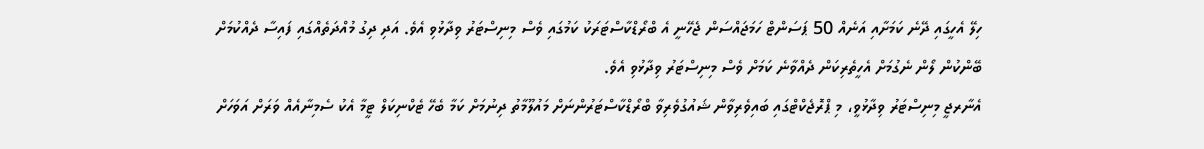ހިލޭ އެހީގައި ދޭނެ ކަމަށާއި އަނެއް 50 ޕަސަންޓް ހަމަޖައްސަން ޖެހޭނީ އެ ބްރޯޑްކާސްޓަރަކު ކަމުގައި ވެސް މިނިސްޓަރު ވިދާޅުވި އެވެ. އަދި ދިގު މުއްދަތެއްގައި ފައިސާ ދެއްކުމަށް ބޭންކުން ލޯން ނެގުމަށް އެހީތެރިކަން ދެއްވާނެ ކަމަށް ވެސް މިނިސްޓަރު ވިދާޅުވި އެވެ.
އެނާރޖީ މިނިސްޓަރު ވިދާޅުވީ، މި ޕްރޮޖެކްޓްގައި ބައިވެރިވާން ޝައުގުވެރިވާ ބްރޯޑްކާސްޓަރުންނަށް މައުލޫމާތު ދިނުމަށް ކަމާ ބެހޭ ޓެކްނިކަލް ޓީމާ އެކު ސެމިނާއެއް ވަރަށް އަވަހަށް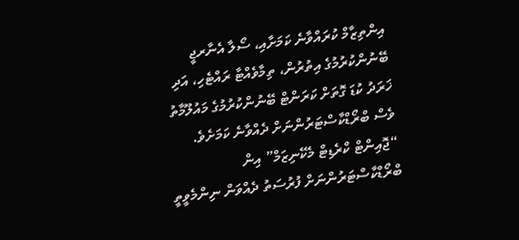އިންތިޒާމް ކުރައްވާނެ ކަމަށާއި، ސޯލާ އެނާރޖީ ބޭނުންކުރުމުގެ އިތުރުން، ތިމާވެއްޓާ ރައްޓެހި، އަދި ޚަރަދު ކުޑަ ގޮތަށް ކަރަންޓް ބޭނުންކުރުމުގެ މައުލޫމާތު ވެސް ބްރޯޑްކާސްޓަރުންނަށް ދެއްވާނެ ކަމަށެވެ.
“ޖޮއިންޓް ކްރެޑިޓް މެކޭނިޒަމް” އިން ބްރޯޑްކާސްޓަރުންނަށް ފުރުސަތު ދެއްވަން ނިންމެވީތީ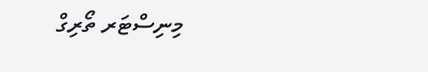މިނިސްޓަރ ތޯރިގް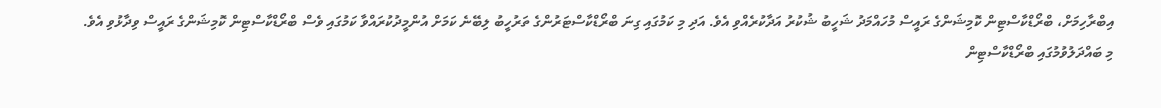އިބްރާހިމަށް، ބްރޯޑްކާސްޓިން ކޮމިޝަންގެ ރައީސް މުހައްމަދު ޝަހީބު ޝުކުރު އަދާކުރެއްވި އެވެ. އަދި މި ކަމުގައި ގިނަ ބްރޯޑްކާސްޓަރުންގެ ތަރުހީބު ލިބޭނެ ކަމަށް އުންމީދުކުރައްވާ ކަމުގައި ވެސް ބްރޯޑްކާސްޓިން ކޮމިޝަންގެ ރައީސް ވިދާޅުވި އެވެ.
މި ބައްދަލުވުމުގައި ބްރޯޑްކާސްޓިން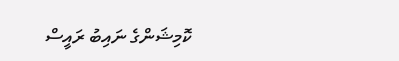ކޮމިޝަންގެ ނައިބު ރައީސް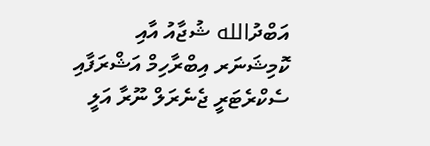އަބްދުالله ޝުޖާއު އާއި ކޮމިޝަނަރ އިބްރާހިމް އަޝްރަފާއި ސެކްރެޓަރީ ޖެނެރަލް ނޫރާ އަލީ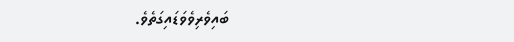ބައިވެރިވެވަޑައިގަތެވެ.